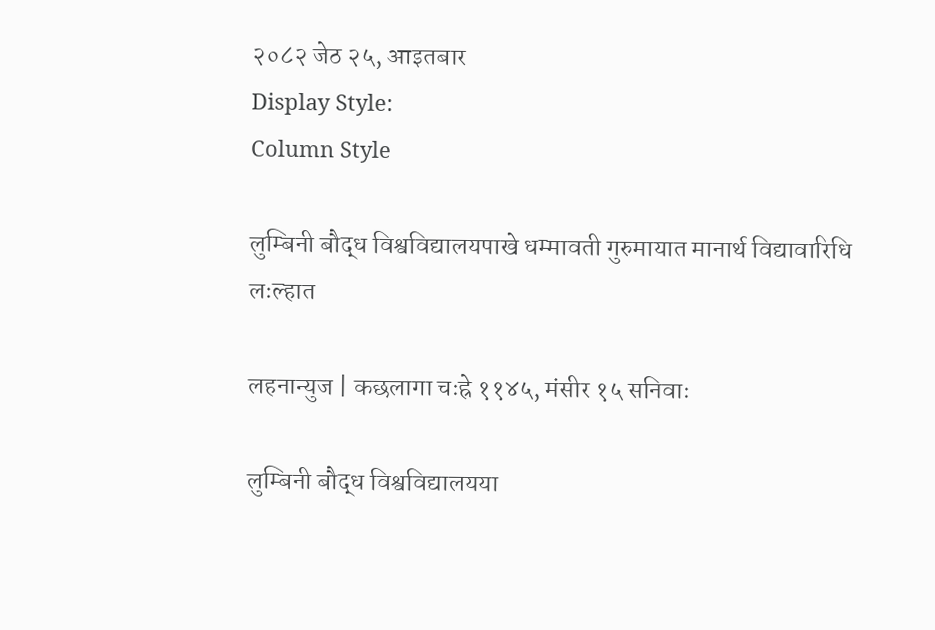२०८२ जेठ २५, आइतबार
Display Style:
Column Style

लुम्बिनी बौद्ध विश्वविद्यालयपाखे धम्मावती गुरुमायात मानार्थ विद्यावारिधि लःल्हात

लहनान्युज | कछलागा चःह्रे ११४५, मंसीर १५ सनिवाः

लुम्बिनी बौद्ध विश्वविद्यालयया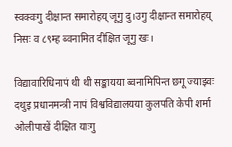स्वक्वःगु दीक्षान्त समारोहय् जूगु दु।उगु दीक्षान्त समारोहय् निसः व ८९म्ह ब्वनामित दीक्षित जूगु खः।

विद्यावारिधिनापं थी थी सङ्कायया ब्वनामिपिन्त छगू ज्याझ्वः दथुइ प्रधानमन्त्री नापं विश्वविद्यालयया कुलपति केपी शर्मा ओलीपाखें दीक्षित याःगु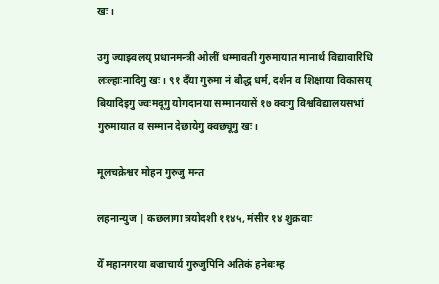खः।

उगु ज्याझ्वलय् प्रधानमन्त्री ओलीं धम्मावती गुरुमायात मानार्थ विद्यावारिधि लःल्हाःनादिगु खः। ९१ दँया गुरुमा नं बौद्ध धर्म, दर्शन व शिक्षाया विकासय् बियादिइगु ज्वःमदूगु योगदानया सम्मानयासें १७ क्वःगु विश्वविद्यालयसभां गुरुमायात व सम्मान देछायेगु क्वछ्यूगु खः।

मूलचक्रेश्वर मोहन गुरुजु मन्त

लहनान्युज | कछलागा त्रयोदशी ११४५, मंसीर १४ शुक्रवाः

येँ महानगरया बज्राचार्य गुरुजुपिनि अतिकं हनेबःम्ह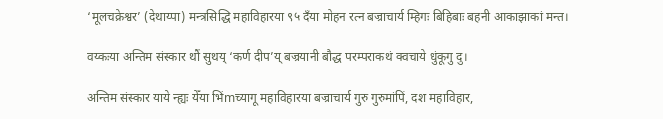‘मूलचक्रेश्वर’ (देथाय्पा) मन्त्रसिद्धि महाविहारया ९५ दँया मोहन रत्न बज्राचार्य म्हिगः बिहिबाः बहनी आकाझाकां मन्त।

वय्कःया अन्तिम संस्कार थौं सुथय् ‘कर्ण दीप’य् बज्रयानी बौद्ध परम्पराकथं क्वचाये धुंकूगु दु।

अन्तिम संस्कार याये न्ह्यः येँया भिंmच्यागू महाविहारया बज्राचार्य गुरु गुरुमांपिं, दश महाविहार,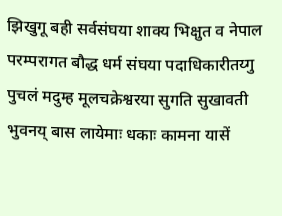झिखुगू बही सर्वसंघया शाक्य भिक्षुत व नेपाल परम्परागत बौद्ध धर्म संघया पदाधिकारीतय्गु पुचलं मदुम्ह मूलचक्रेश्वरया सुगति सुखावती भुवनय् बास लायेमाः धकाः कामना यासें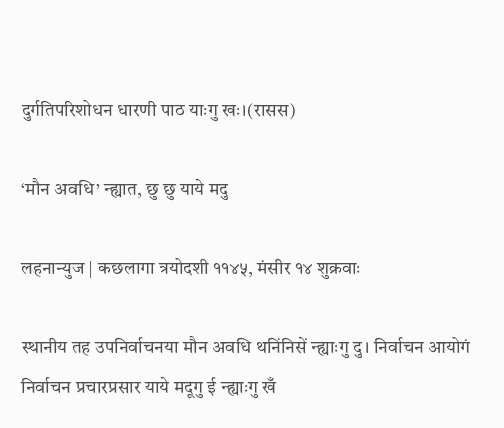दुर्गतिपरिशोधन धारणी पाठ याःगु खः।(रासस)

‘मौन अवधि’ न्ह्यात, छु छु याये मदु

लहनान्युज | कछलागा त्रयोदशी ११४५, मंसीर १४ शुक्रवाः

स्थानीय तह उपनिर्वाचनया मौन अवधि थनिंनिसें न्ह्याःगु दु। निर्वाचन आयोगं निर्वाचन प्रचारप्रसार याये मदूगु ई न्ह्याःगु खँ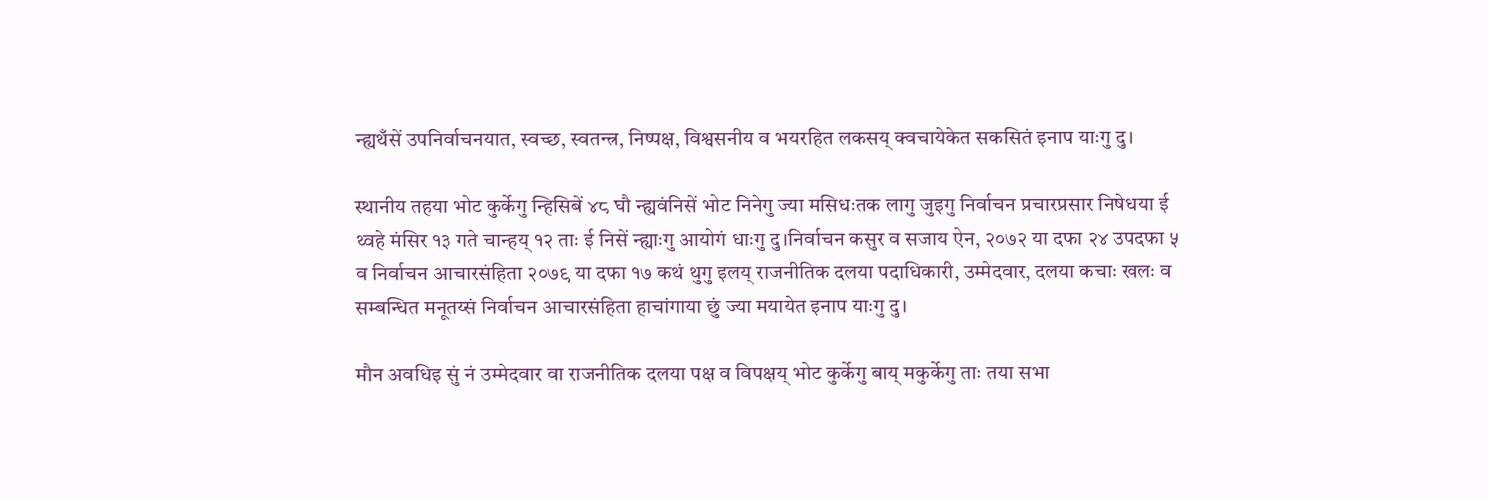न्ह्यथँसें उपनिर्वाचनयात, स्वच्छ, स्वतन्त्र, निष्पक्ष, विश्वसनीय व भयरहित लकसय् क्वचायेकेत सकसितं इनाप याःगु दु।

स्थानीय तहया भोट कुर्केगु न्हिसिबें ४८ घौ न्ह्यवंनिसें भोट निनेगु ज्या मसिधःतक लागु जुइगु निर्वाचन प्रचारप्रसार निषेधया ई थ्वहे मंसिर १३ गते चान्हय् १२ ताः ई निसें न्ह्याःगु आयोगं धाःगु दु।निर्वाचन कसुर व सजाय ऐन, २०७२ या दफा २४ उपदफा ५ व निर्वाचन आचारसंहिता २०७९ या दफा १७ कथं थुगु इलय् राजनीतिक दलया पदाधिकारी, उम्मेदवार, दलया कचाः खलः व सम्बन्धित मनूतय्सं निर्वाचन आचारसंहिता हाचांगाया छुं ज्या मयायेत इनाप याःगु दु।

मौन अवधिइ सुं नं उम्मेदवार वा राजनीतिक दलया पक्ष व विपक्षय् भोट कुर्केगु बाय् मकुर्केगु ताः तया सभा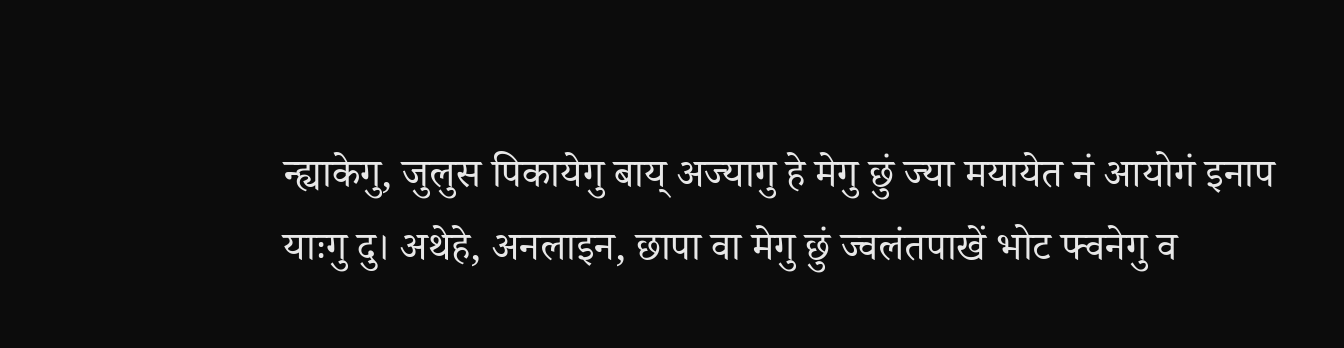न्ह्याकेगु, जुलुस पिकायेगु बाय् अज्यागु हे मेगु छुं ज्या मयायेत नं आयोगं इनाप याःगु दु। अथेहे, अनलाइन, छापा वा मेगु छुं ज्वलंतपाखें भोट फ्वनेगु व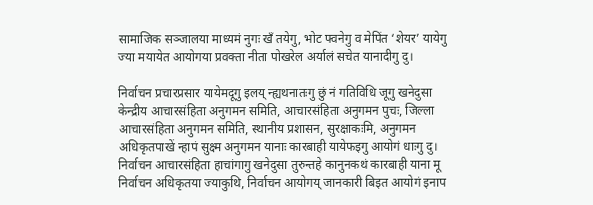सामाजिक सञ्जालया माध्यमं नुगः खँ तयेगु, भोट फ्वनेगु व मेपिंत ‘शेयर’ यायेगु ज्या मयायेत आयोगया प्रवक्ता नीता पोखरेल अर्यालं सचेत यानादीगु दु।

निर्वाचन प्रचारप्रसार यायेमदूगु इलय् न्ह्यथनातःगु छुं नं गतिविधि जूगु खनेदुसा केन्द्रीय आचारसंहिता अनुगमन समिति, आचारसंहिता अनुगमन पुचः, जिल्ला आचारसंहिता अनुगमन समिति, स्थानीय प्रशासन, सुरक्षाकःमि, अनुगमन अधिकृतपाखें न्हापं सुक्ष्म अनुगमन यानाः कारबाही यायेफइगु आयोगं धाःगु दु। निर्वाचन आचारसंहिता हाचांगागु खनेदुसा तुरुन्तहे कानुनकथं कारबाही याना मू निर्वाचन अधिकृतया ज्याकुथि, निर्वाचन आयोगय् जानकारी बिइत आयोगं इनाप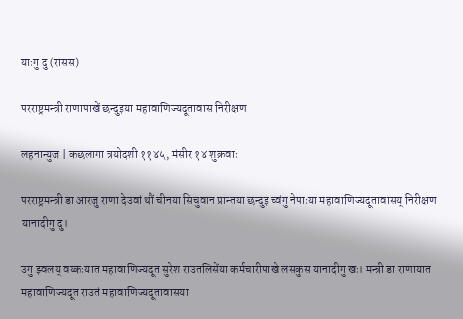याःगु दु (रासस)

परराष्ट्रमन्त्री राणापाखें छन्दुइया महावाणिज्यदूतावास निरीक्षण

लहनान्युज | कछलागा त्रयोदशी ११४५, मंसीर १४ शुक्रवाः

परराष्ट्रमन्त्री डा आरजु राणा देउवां थौं चीनया सिचुवान प्रान्तया छन्दुइ च्वंगु नेपाःया महावाणिज्यदूतावासय् निरीक्षण यानादीगु दु।

उगु झ्वलय् वय्कःयात महावाणिज्यदूत सुरेश राउतलिसेंया कर्मचारीपाखे लसकुस यानादीगु खः। मन्त्री डा राणायात महावाणिज्यदूत राउतं महावाणिज्यदूतावासया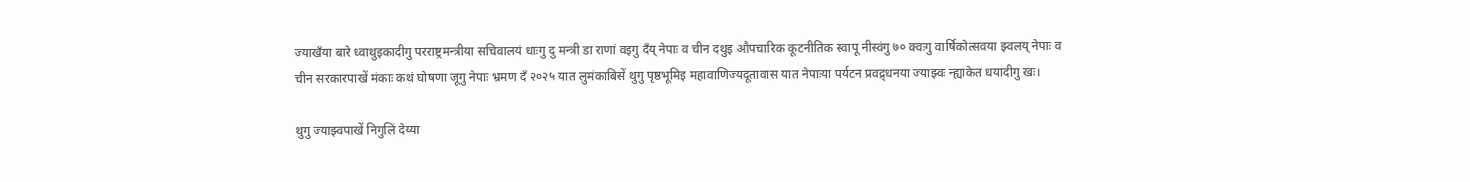ज्याखँया बारे ध्वाथुइकादीगु परराष्ट्रमन्त्रीया सचिवालयं धाःगु दु मन्त्री डा राणां वइगु दँय् नेपाः व चीन दथुइ औपचारिक कूटनीतिक स्वापू नीस्वंगु ७० क्वःगु वार्षिकोत्सवया झ्वलय् नेपाः व चीन सरकारपाखें मंकाः कथं घोषणा जूगु नेपाः भ्रमण दँ २०२५ यात लुमंकाबिसें थुगु पृष्ठभूमिइ महावाणिज्यदूतावास यात नेपाःया पर्यटन प्रवद्र्धनया ज्याझ्वः न्ह्याकेत धयादीगु खः।

थुगु ज्याझ्वपाखें निगुलिं देय्या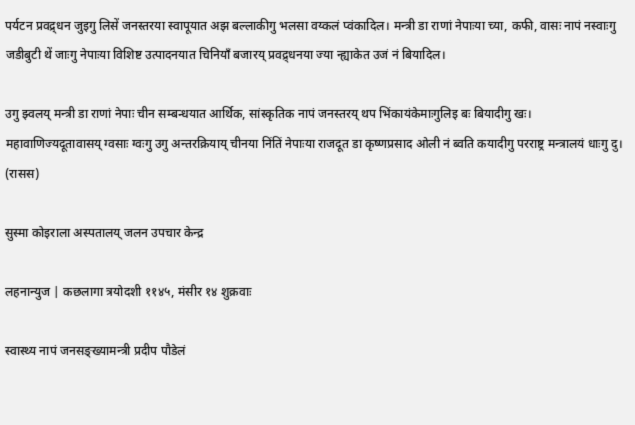पर्यटन प्रवद्र्धन जुइगु लिसें जनस्तरया स्वापूयात अझ बल्लाकीगु भलसा वय्कलं प्वंकादिल। मन्त्री डा राणां नेपाःया च्या, कफी, वासः नापं नस्वाःगु जडीबुटी थें जाःगु नेपाःया विशिष्ट उत्पादनयात चिनियाँ बजारय् प्रवद्र्धनया ज्या न्ह्याकेत उजं नं बियादिल।

उगु झ्वलय् मन्त्री डा राणां नेपाः चीन सम्बन्धयात आर्थिक, सांस्कृतिक नापं जनस्तरय् थप भिंकायंकेमाःगुलिइ बः बियादीगु खः। महावाणिज्यदूतावासय् ग्वसाः ग्वःगु उगु अन्तरक्रियाय् चीनया निंतिं नेपाःया राजदूत डा कृष्णप्रसाद ओली नं ब्वति कयादीगु परराष्ट्र मन्त्रालयं धाःगु दु। (रासस)

सुस्मा कोइराला अस्पतालय् जलन उपचार केन्द्र

लहनान्युज | कछलागा त्रयोदशी ११४५, मंसीर १४ शुक्रवाः

स्वास्थ्य नापं जनसङ्ख्यामन्त्री प्रदीप पौडेलं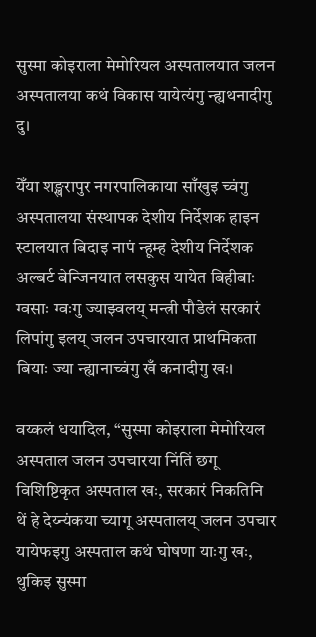सुस्मा कोइराला मेमोरियल अस्पतालयात जलन अस्पतालया कथं विकास यायेत्यंगु न्ह्यथनादीगु दु।

येँया शङ्खरापुर नगरपालिकाया साँखुइ च्वंगु अस्पतालया संस्थापक देशीय निर्देशक हाइन स्टालयात बिदाइ नापं न्हूम्ह देशीय निर्देशक अल्बर्ट बेन्जिनयात लसकुस यायेत बिहीबाः ग्वसाः ग्वःगु ज्याझ्वलय् मन्त्री पौडेलं सरकारं लिपांगु इलय् जलन उपचारयात प्राथमिकता बियाः ज्या न्ह्यानाच्वंगु खँ कनादीगु खः।

वय्कलं धयादिल, “सुस्मा कोइराला मेमोरियल अस्पताल जलन उपचारया निंतिं छगू विशिष्टिकृत अस्पताल खः, सरकारं निकतिनि थें हे देय्न्यंकया च्यागू अस्पतालय् जलन उपचार यायेफइगु अस्पताल कथं घोषणा याःगु खः, थुकिइ सुस्मा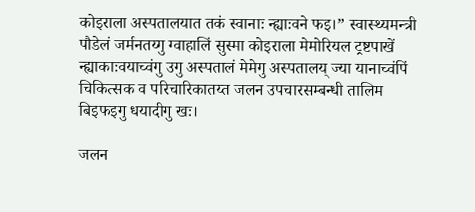कोइराला अस्पतालयात तकं स्वानाः न्ह्याःवने फइ।” स्वास्थ्यमन्त्री पौडेलं जर्मनतय्गु ग्वाहालिं सुस्मा कोइराला मेमोरियल ट्रष्टपाखें न्ह्याकाःवयाच्वंगु उगु अस्पतालं मेमेगु अस्पतालय् ज्या यानाच्वंपिं चिकित्सक व परिचारिकातय्त जलन उपचारसम्बन्धी तालिम बिइफइगु धयादीगु खः।

जलन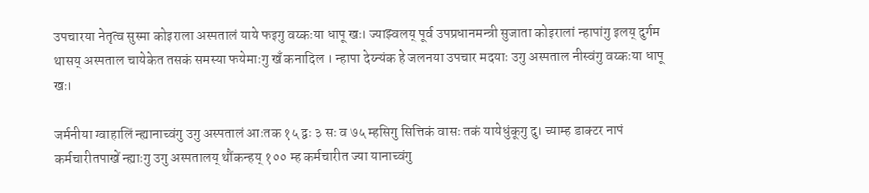उपचारया नेतृत्व सुस्मा कोइराला अस्पतालं याये फइगु वय्कःया धापू खः। ज्याझ्वलय् पूर्व उपप्रधानमन्त्री सुजाता कोइरालां न्हापांगु इलय् दुर्गम थासय् अस्पताल चायेकेत तसकं समस्या फयेमाःगु खँ कनादिल । न्हापा देय्न्यंक हे जलनया उपचार मदयाः उगु अस्पताल नीस्वंगु वय्कःया धापू खः।

जर्मनीया ग्वाहालिं न्ह्यानाच्वंगु उगु अस्पतालं आःतक १५ द्वः ३ सः व ७५ म्हसिगु सित्तिकं वासः तकं यायेधुंकूगु दु। च्याम्ह डाक्टर नापं कर्मचारीतपाखें न्ह्याःगु उगु अस्पतालय् थौंकन्हय् १०० म्ह कर्मचारीत ज्या यानाच्वंगु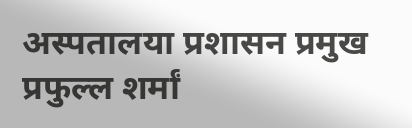अस्पतालया प्रशासन प्रमुख प्रफुल्ल शर्मां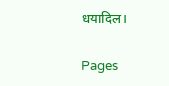धयादिल।

Pages